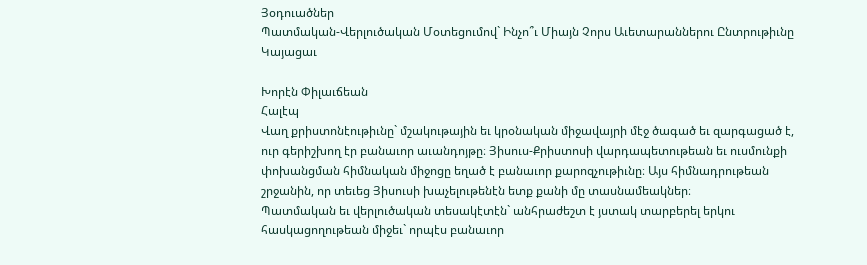Յօդուածներ
Պատմական-Վերլուծական Մօտեցումով` Ինչո՞ւ Միայն Չորս Աւետարաններու Ընտրութիւնը Կայացաւ

Խորէն Փիլաւճեան
Հալէպ
Վաղ քրիստոնէութիւնը` մշակութային եւ կրօնական միջավայրի մէջ ծագած եւ զարգացած է, ուր գերիշխող էր բանաւոր աւանդոյթը։ Յիսուս-Քրիստոսի վարդապետութեան եւ ուսմունքի փոխանցման հիմնական միջոցը եղած է բանաւոր քարոզչութիւնը։ Այս հիմնադրութեան շրջանին, որ տեւեց Յիսուսի խաչելութենէն ետք քանի մը տասնամեակներ։
Պատմական եւ վերլուծական տեսակէտէն` անհրաժեշտ է յստակ տարբերել երկու հասկացողութեան միջեւ` որպէս բանաւոր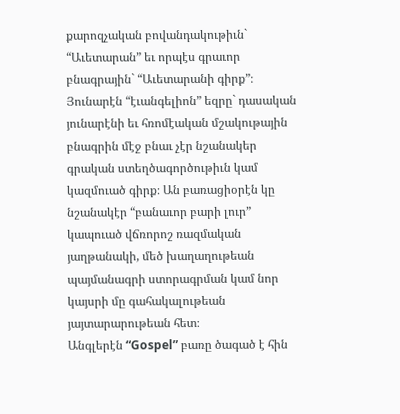քարոզչական բովանդակութիւն` “Աւետարան” եւ որպէս գրաւոր բնագրային` “Աւետարանի գիրք”։
Յունարէն “էւանգելիոն” եզրը` դասական յունարէնի եւ հռոմէական մշակութային բնագրին մէջ բնաւ չէր նշանակեր գրական ստեղծագործութիւն կամ կազմուած գիրք։ Ան բառացիօրէն կը նշանակէր “բանաւոր բարի լուր” կապուած վճռորոշ ռազմական յաղթանակի, մեծ խաղաղութեան պայմանագրի ստորագրման կամ նոր կայսրի մը գահակալութեան յայտարարութեան հետ։
Անգլերէն “Gospel” բառը ծագած է հին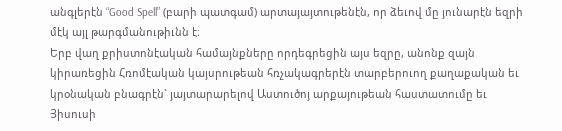անգլերէն “Good Spell” (բարի պատգամ) արտայայտութենէն, որ ձեւով մը յունարէն եզրի մէկ այլ թարգմանութիւնն է։
Երբ վաղ քրիստոնէական համայնքները որդեգրեցին այս եզրը, անոնք զայն կիրառեցին Հռոմէական կայսրութեան հռչակագրերէն տարբերուող քաղաքական եւ կրօնական բնագրէն` յայտարարելով Աստուծոյ արքայութեան հաստատումը եւ Յիսուսի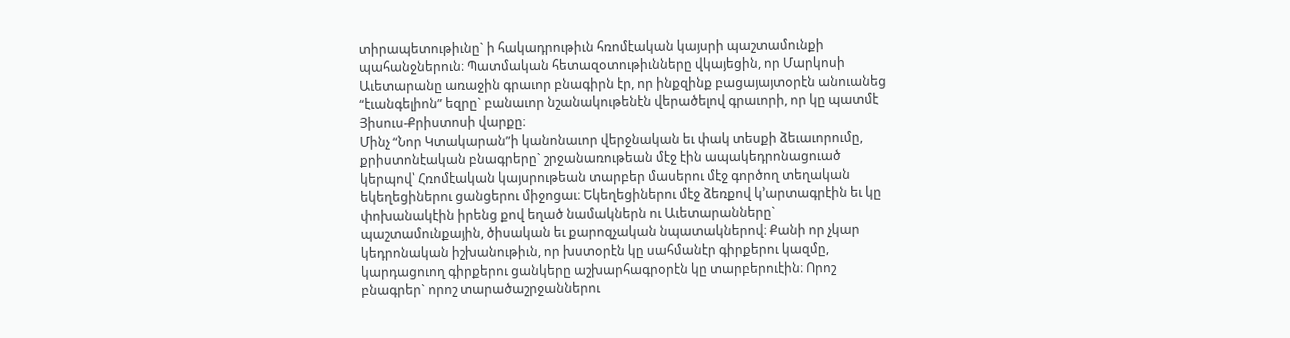տիրապետութիւնը` ի հակադրութիւն հռոմէական կայսրի պաշտամունքի պահանջներուն։ Պատմական հետազօտութիւնները վկայեցին, որ Մարկոսի Աւետարանը առաջին գրաւոր բնագիրն էր, որ ինքզինք բացայայտօրէն անուանեց “էւանգելիոն” եզրը` բանաւոր նշանակութենէն վերածելով գրաւորի, որ կը պատմէ Յիսուս-Քրիստոսի վարքը։
Մինչ “Նոր Կտակարան”ի կանոնաւոր վերջնական եւ փակ տեսքի ձեւաւորումը, քրիստոնէական բնագրերը` շրջանառութեան մէջ էին ապակեդրոնացուած կերպով՝ Հռոմէական կայսրութեան տարբեր մասերու մէջ գործող տեղական եկեղեցիներու ցանցերու միջոցաւ։ Եկեղեցիներու մէջ ձեռքով կ’արտագրէին եւ կը փոխանակէին իրենց քով եղած նամակներն ու Աւետարանները` պաշտամունքային, ծիսական եւ քարոզչական նպատակներով։ Քանի որ չկար կեդրոնական իշխանութիւն, որ խստօրէն կը սահմանէր գիրքերու կազմը, կարդացուող գիրքերու ցանկերը աշխարհագրօրէն կը տարբերուէին։ Որոշ բնագրեր` որոշ տարածաշրջաններու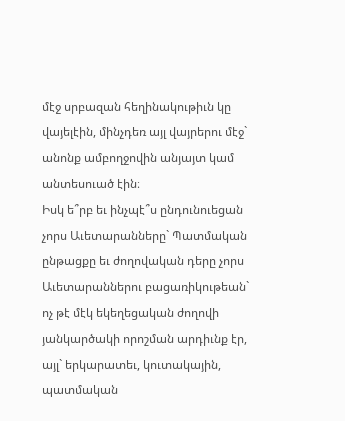մէջ սրբազան հեղինակութիւն կը վայելէին, մինչդեռ այլ վայրերու մէջ` անոնք ամբողջովին անյայտ կամ անտեսուած էին։
Իսկ ե՞րբ եւ ինչպէ՞ս ընդունուեցան չորս Աւետարանները` Պատմական ընթացքը եւ ժողովական դերը չորս Աւետարաններու բացառիկութեան` ոչ թէ մէկ եկեղեցական ժողովի յանկարծակի որոշման արդիւնք էր, այլ` երկարատեւ, կուտակային, պատմական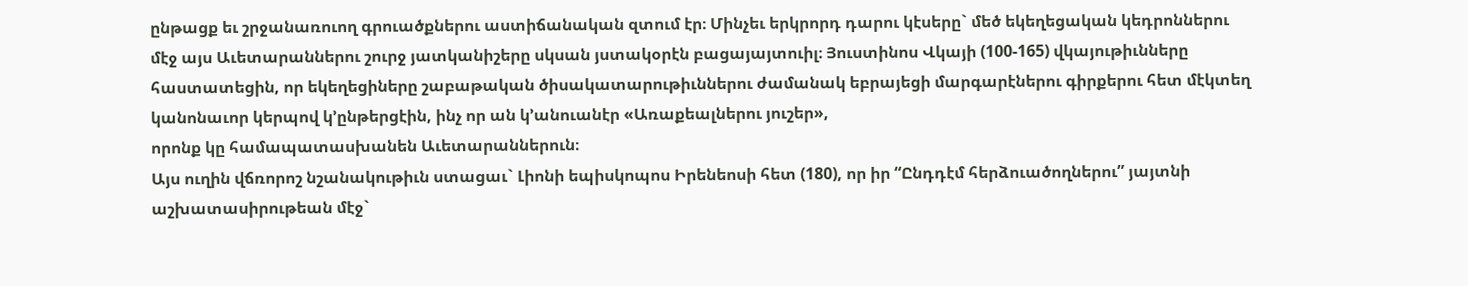ընթացք եւ շրջանառուող գրուածքներու աստիճանական զտում էր։ Մինչեւ երկրորդ դարու կէսերը` մեծ եկեղեցական կեդրոններու մէջ այս Աւետարաններու շուրջ յատկանիշերը սկսան յստակօրէն բացայայտուիլ։ Յուստինոս Վկայի (100-165) վկայութիւնները հաստատեցին, որ եկեղեցիները շաբաթական ծիսակատարութիւններու ժամանակ եբրայեցի մարգարէներու գիրքերու հետ մէկտեղ կանոնաւոր կերպով կ’ընթերցէին, ինչ որ ան կ’անուանէր «Առաքեալներու յուշեր»,
որոնք կը համապատասխանեն Աւետարաններուն։
Այս ուղին վճռորոշ նշանակութիւն ստացաւ` Լիոնի եպիսկոպոս Իրենեոսի հետ (180), որ իր “Ընդդէմ հերձուածողներու” յայտնի աշխատասիրութեան մէջ`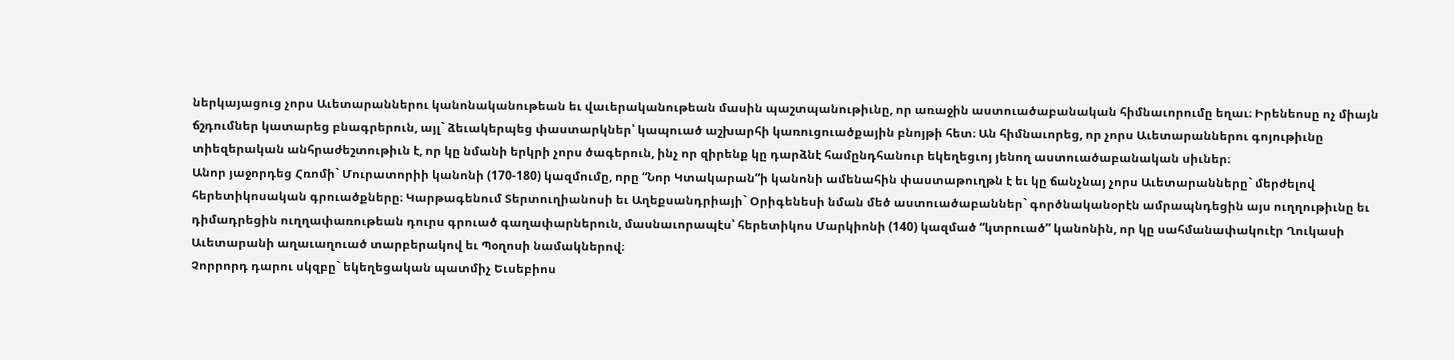ներկայացուց չորս Աւետարաններու կանոնականութեան եւ վաւերականութեան մասին պաշտպանութիւնը, որ առաջին աստուածաբանական հիմնաւորումը եղաւ։ Իրենեոսը ոչ միայն ճշդումներ կատարեց բնագրերուն, այլ` ձեւակերպեց փաստարկներ՝ կապուած աշխարհի կառուցուածքային բնոյթի հետ։ Ան հիմնաւորեց, որ չորս Աւետարաններու գոյութիւնը տիեզերական անհրաժեշտութիւն է, որ կը նմանի երկրի չորս ծագերուն, ինչ որ զիրենք կը դարձնէ համընդհանուր եկեղեցւոյ յենող աստուածաբանական սիւներ։
Անոր յաջորդեց Հռոմի` Մուրատորիի կանոնի (170-180) կազմումը, որը “Նոր Կտակարան”ի կանոնի ամենահին փաստաթուղթն է եւ կը ճանչնայ չորս Աւետարանները` մերժելով հերետիկոսական գրուածքները։ Կարթագենում Տերտուղիանոսի եւ Աղեքսանդրիայի` Օրիգենեսի նման մեծ աստուածաբաններ` գործնականօրէն ամրապնդեցին այս ուղղութիւնը եւ դիմադրեցին ուղղափառութեան դուրս գրուած գաղափարներուն, մասնաւորապէս՝ հերետիկոս Մարկիոնի (140) կազմած “կտրուած” կանոնին, որ կը սահմանափակուէր Ղուկասի Աւետարանի աղաւաղուած տարբերակով եւ Պօղոսի նամակներով։
Չորրորդ դարու սկզբը` եկեղեցական պատմիչ Եւսեբիոս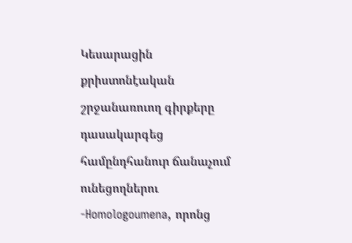Կեսարացին քրիստոնէական շրջանառուող գիրքերը դասակարգեց համընդհանուր ճանաչում ունեցողներու -Homologoumena, որոնց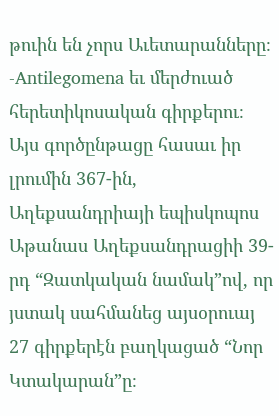թուին են չորս Աւետարանները։ -Antilegomena եւ մերժուած հերետիկոսական գիրքերու։
Այս գործընթացը հասաւ իր լրումին 367-ին, Աղեքսանդրիայի եպիսկոպոս Աթանաս Աղեքսանդրացիի 39-րդ “Զատկական նամակ”ով, որ յստակ սահմանեց այսօրուայ 27 գիրքերէն բաղկացած “Նոր Կտակարան”ը։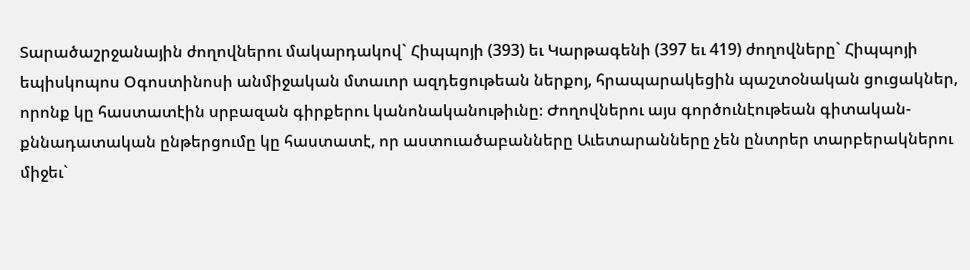Տարածաշրջանային ժողովներու մակարդակով` Հիպպոյի (393) եւ Կարթագենի (397 եւ 419) ժողովները` Հիպպոյի եպիսկոպոս Օգոստինոսի անմիջական մտաւոր ազդեցութեան ներքոյ, հրապարակեցին պաշտօնական ցուցակներ, որոնք կը հաստատէին սրբազան գիրքերու կանոնականութիւնը։ Ժողովներու այս գործունէութեան գիտական- քննադատական ընթերցումը կը հաստատէ, որ աստուածաբանները Աւետարանները չեն ընտրեր տարբերակներու միջեւ`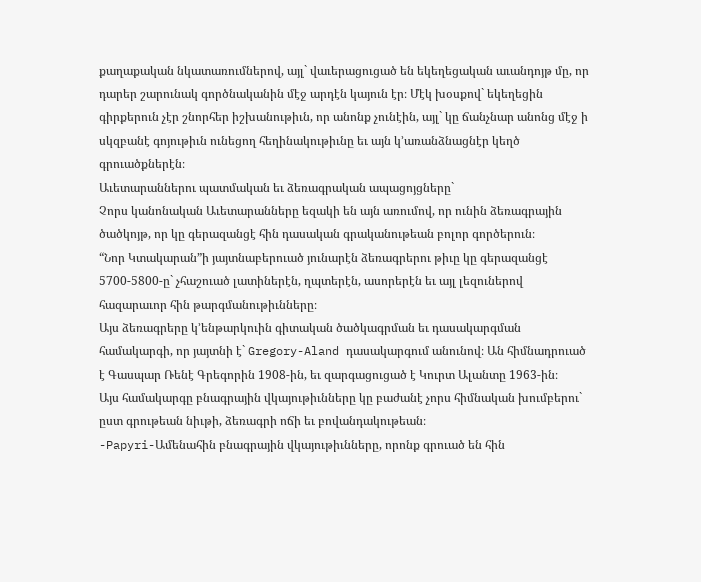քաղաքական նկատառումներով, այլ` վաւերացուցած են եկեղեցական աւանդոյթ մը, որ դարեր շարունակ գործնականին մէջ արդէն կայուն էր։ Մէկ խօսքով` եկեղեցին գիրքերուն չէր շնորհեր իշխանութիւն, որ անոնք չունէին, այլ` կը ճանչնար անոնց մէջ ի սկզբանէ գոյութիւն ունեցող հեղինակութիւնը եւ այն կ’առանձնացնէր կեղծ գրուածքներէն։
Աւետարաններու պատմական եւ ձեռագրական ապացոյցները`
Չորս կանոնական Աւետարանները եզակի են այն առումով, որ ունին ձեռագրային ծածկոյթ, որ կը գերազանցէ հին դասական գրականութեան բոլոր գործերուն։
“Նոր Կտակարան”ի յայտնաբերուած յունարէն ձեռագրերու թիւը կը գերազանցէ 5700-5800-ը` չհաշուած լատիներէն, ղպտերէն, ասորերէն եւ այլ լեզուներով հազարաւոր հին թարգմանութիւնները։
Այս ձեռագրերը կ’ենթարկուին գիտական ծածկագրման եւ դասակարգման համակարգի, որ յայտնի է` Gregory-Aland դասակարգում անունով։ Ան հիմնադրուած է Գասպար Ռենէ Գրեգորին 1908-ին, եւ զարգացուցած է Կուրտ Ալանտը 1963-ին։
Այս համակարգը բնագրային վկայութիւնները կը բաժանէ չորս հիմնական խումբերու` ըստ գրութեան նիւթի, ձեռագրի ոճի եւ բովանդակութեան։
-Papyri-Ամենահին բնագրային վկայութիւնները, որոնք գրուած են հին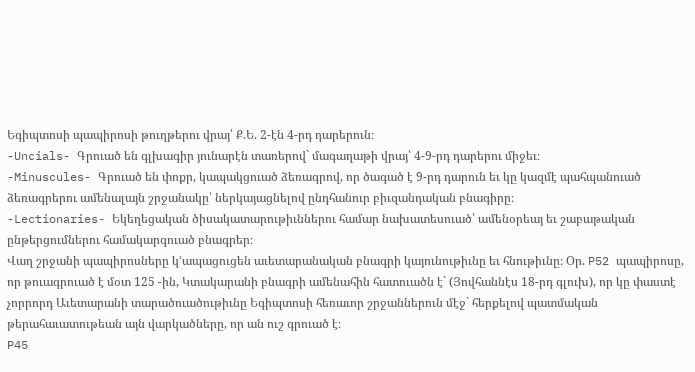Եգիպտոսի պապիրոսի թուղթերու վրայ՝ Ք.Ե. 2-էն 4-րդ դարերուն։
-Uncials- Գրուած են գլխագիր յունարէն տառերով` մագաղաթի վրայ՝ 4-9-րդ դարերու միջեւ։
-Minuscules- Գրուած են փոքր, կապակցուած ձեռագրով, որ ծագած է 9-րդ դարուն եւ կը կազմէ պահպանուած ձեռագրերու ամենալայն շրջանակը՝ ներկայացնելով ընդհանուր բիւզանդական բնագիրը։
-Lectionaries- Եկեղեցական ծիսակատարութիւններու համար նախատեսուած՝ ամենօրեայ եւ շաբաթական ընթերցումներու համակարգուած բնագրեր։
Վաղ շրջանի պապիրոսները կ’ապացուցեն աւետարանական բնագրի կայունութիւնը եւ հնութիւնը։ Օր. P52 պապիրոսը, որ թուագրուած է մօտ 125 -ին, Կտակարանի բնագրի ամենահին հատուածն է` (Յովհաննէս 18-րդ գլուխ), որ կը փաստէ չորրորդ Աւետարանի տարածուածութիւնը Եգիպտոսի հեռաւոր շրջաններուն մէջ` հերքելով պատմական թերահաւատութեան այն վարկածները, որ ան ուշ գրուած է։
P45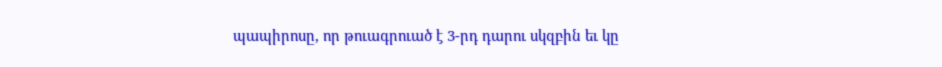պապիրոսը, որ թուագրուած է 3-րդ դարու սկզբին եւ կը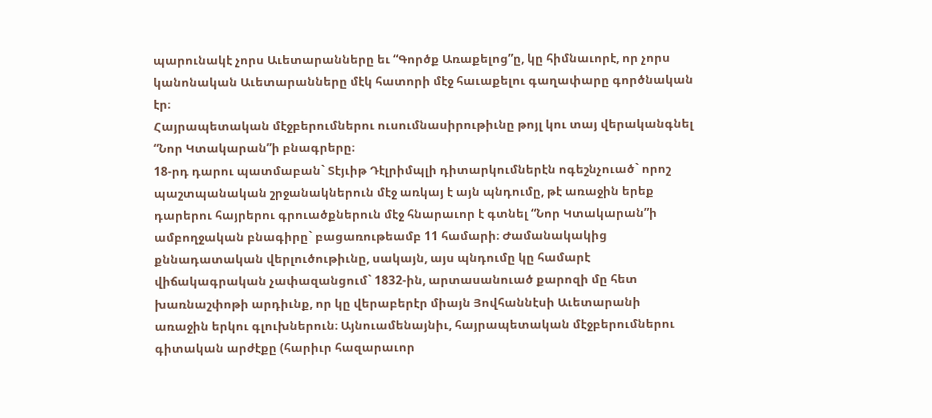պարունակէ չորս Աւետարանները եւ “Գործք Առաքելոց”ը, կը հիմնաւորէ, որ չորս կանոնական Աւետարանները մէկ հատորի մէջ հաւաքելու գաղափարը գործնական էր։
Հայրապետական մէջբերումներու ուսումնասիրութիւնը թոյլ կու տայ վերականգնել “Նոր Կտակարան”ի բնագրերը։
18-րդ դարու պատմաբան` Տէյւիթ Դէլրիմպլի դիտարկումներէն ոգեշնչուած` որոշ պաշտպանական շրջանակներուն մէջ առկայ է այն պնդումը, թէ առաջին երեք դարերու հայրերու գրուածքներուն մէջ հնարաւոր է գտնել “Նոր Կտակարան”ի ամբողջական բնագիրը` բացառութեամբ 11 համարի։ Ժամանակակից քննադատական վերլուծութիւնը, սակայն, այս պնդումը կը համարէ վիճակագրական չափազանցում` 1832-ին, արտասանուած քարոզի մը հետ խառնաշփոթի արդիւնք, որ կը վերաբերէր միայն Յովհաննէսի Աւետարանի առաջին երկու գլուխներուն։ Այնուամենայնիւ, հայրապետական մէջբերումներու գիտական արժէքը (հարիւր հազարաւոր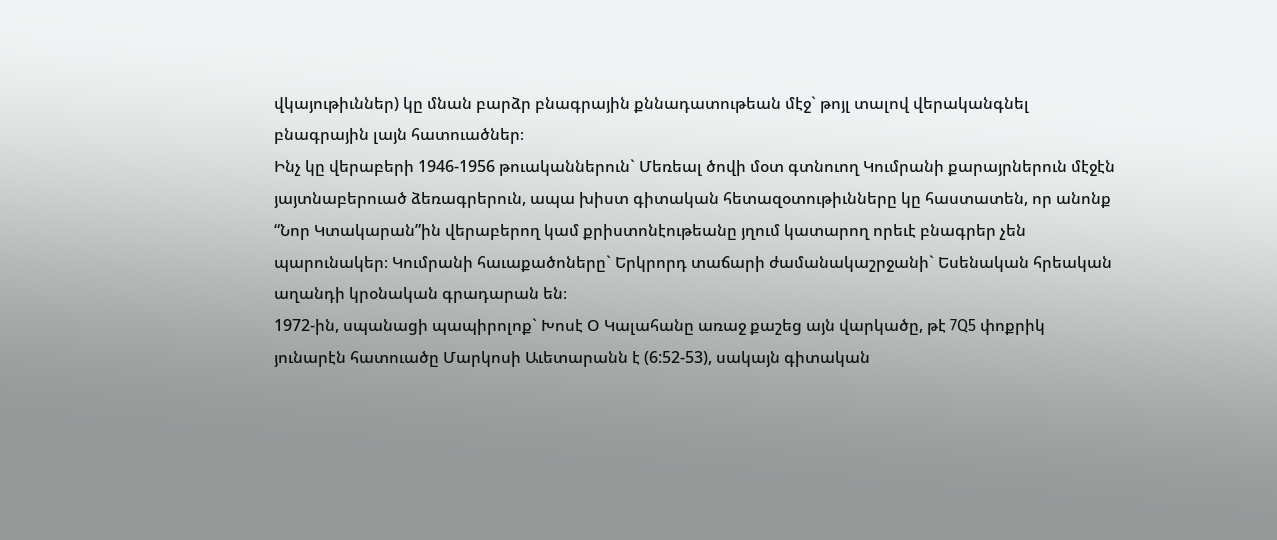վկայութիւններ) կը մնան բարձր բնագրային քննադատութեան մէջ` թոյլ տալով վերականգնել բնագրային լայն հատուածներ։
Ինչ կը վերաբերի 1946-1956 թուականներուն` Մեռեալ ծովի մօտ գտնուող Կումրանի քարայրներուն մէջէն յայտնաբերուած ձեռագրերուն, ապա խիստ գիտական հետազօտութիւնները կը հաստատեն, որ անոնք “Նոր Կտակարան”ին վերաբերող կամ քրիստոնէութեանը յղում կատարող որեւէ բնագրեր չեն պարունակեր։ Կումրանի հաւաքածոները` Երկրորդ տաճարի ժամանակաշրջանի` Եսենական հրեական աղանդի կրօնական գրադարան են։
1972-ին, սպանացի պապիրոլոք` Խոսէ Օ Կալահանը առաջ քաշեց այն վարկածը, թէ 7Q5 փոքրիկ յունարէն հատուածը Մարկոսի Աւետարանն է (6:52-53), սակայն գիտական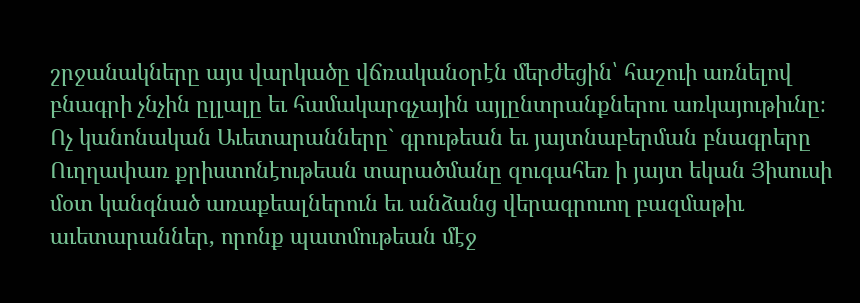շրջանակները այս վարկածը վճռականօրէն մերժեցին՝ հաշուի առնելով բնագրի չնչին ըլլալը եւ համակարգչային այլընտրանքներու առկայութիւնը։
Ոչ կանոնական Աւետարանները` գրութեան եւ յայտնաբերման բնագրերը
Ուղղափառ քրիստոնէութեան տարածմանը զուգահեռ ի յայտ եկան Յիսուսի մօտ կանգնած առաքեալներուն եւ անձանց վերագրուող բազմաթիւ աւետարաններ, որոնք պատմութեան մէջ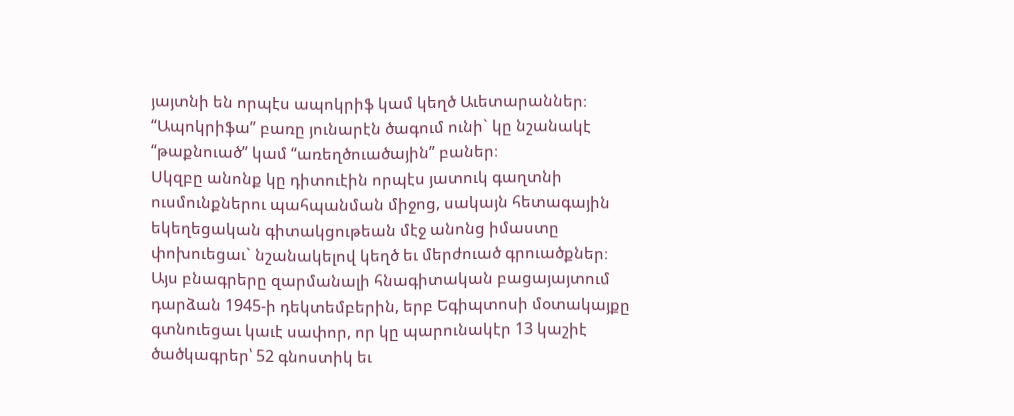յայտնի են որպէս ապոկրիֆ կամ կեղծ Աւետարաններ։ “Ապոկրիֆա” բառը յունարէն ծագում ունի` կը նշանակէ “թաքնուած” կամ “առեղծուածային” բաներ։
Սկզբը անոնք կը դիտուէին որպէս յատուկ գաղտնի ուսմունքներու պահպանման միջոց, սակայն հետագային եկեղեցական գիտակցութեան մէջ անոնց իմաստը փոխուեցաւ` նշանակելով կեղծ եւ մերժուած գրուածքներ։
Այս բնագրերը զարմանալի հնագիտական բացայայտում դարձան 1945-ի դեկտեմբերին, երբ Եգիպտոսի մօտակայքը գտնուեցաւ կաւէ սափոր, որ կը պարունակէր 13 կաշիէ ծածկագրեր՝ 52 գնոստիկ եւ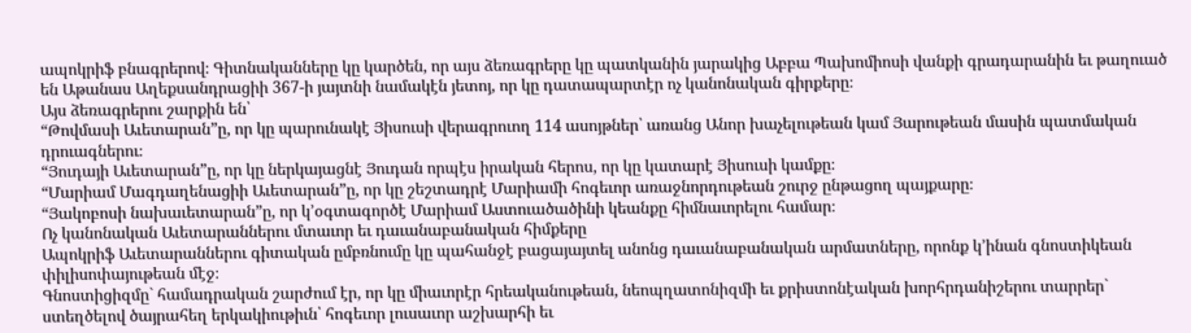ապոկրիֆ բնագրերով։ Գիտնականները կը կարծեն, որ այս ձեռագրերը կը պատկանին յարակից Աբբա Պախոմիոսի վանքի գրադարանին եւ թաղուած են Աթանաս Աղեքսանդրացիի 367-ի յայտնի նամակէն յետոյ, որ կը դատապարտէր ոչ կանոնական գիրքերը։
Այս ձեռագրերու շարքին են՝
“Թովմասի Աւետարան”ը, որ կը պարունակէ Յիսուսի վերագրուող 114 ասոյթներ՝ առանց Անոր խաչելութեան կամ Յարութեան մասին պատմական դրուագներու։
“Յուդայի Աւետարան”ը, որ կը ներկայացնէ Յուդան որպէս իրական հերոս, որ կը կատարէ Յիսուսի կամքը։
“Մարիամ Մագդաղենացիի Աւետարան”ը, որ կը շեշտադրէ Մարիամի հոգեւոր առաջնորդութեան շուրջ ընթացող պայքարը։
“Յակոբոսի նախաւետարան”ը, որ կ’օգտագործէ Մարիամ Աստուածածինի կեանքը հիմնաւորելու համար։
Ոչ կանոնական Աւետարաններու մտաւոր եւ դաւանաբանական հիմքերը
Ապոկրիֆ Աւետարաններու գիտական ըմբռնումը կը պահանջէ բացայայտել անոնց դաւանաբանական արմատները, որոնք կ’ինան գնոստիկեան փիլիսոփայութեան մէջ։
Գնոստիցիզմը` համադրական շարժում էր, որ կը միաւորէր հրեականութեան, նեոպղատոնիզմի եւ քրիստոնէական խորհրդանիշերու տարրեր` ստեղծելով ծայրահեղ երկակիութիւն՝ հոգեւոր լուսաւոր աշխարհի եւ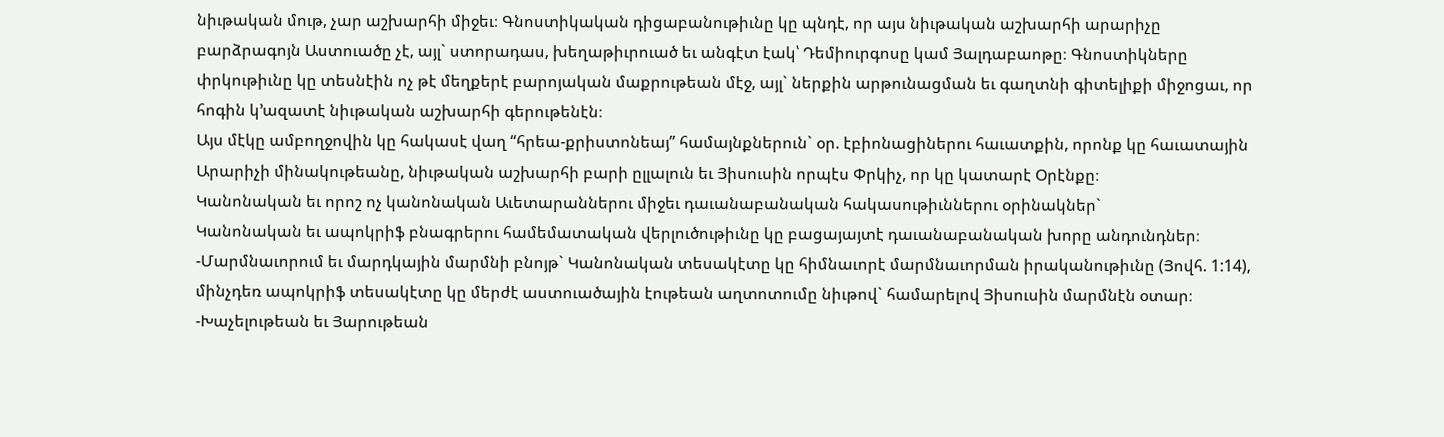նիւթական մութ, չար աշխարհի միջեւ։ Գնոստիկական դիցաբանութիւնը կը պնդէ, որ այս նիւթական աշխարհի արարիչը բարձրագոյն Աստուածը չէ, այլ` ստորադաս, խեղաթիւրուած եւ անգէտ էակ՝ Դեմիուրգոսը կամ Յալդաբաոթը։ Գնոստիկները փրկութիւնը կը տեսնէին ոչ թէ մեղքերէ բարոյական մաքրութեան մէջ, այլ` ներքին արթունացման եւ գաղտնի գիտելիքի միջոցաւ, որ հոգին կ’ազատէ նիւթական աշխարհի գերութենէն։
Այս մէկը ամբողջովին կը հակասէ վաղ “հրեա-քրիստոնեայ” համայնքներուն` օր. էբիոնացիներու հաւատքին, որոնք կը հաւատային Արարիչի մինակութեանը, նիւթական աշխարհի բարի ըլլալուն եւ Յիսուսին որպէս Փրկիչ, որ կը կատարէ Օրէնքը։
Կանոնական եւ որոշ ոչ կանոնական Աւետարաններու միջեւ դաւանաբանական հակասութիւններու օրինակներ`
Կանոնական եւ ապոկրիֆ բնագրերու համեմատական վերլուծութիւնը կը բացայայտէ դաւանաբանական խորը անդունդներ։
-Մարմնաւորում եւ մարդկային մարմնի բնոյթ` Կանոնական տեսակէտը կը հիմնաւորէ մարմնաւորման իրականութիւնը (Յովհ. 1:14), մինչդեռ ապոկրիֆ տեսակէտը կը մերժէ աստուածային էութեան աղտոտումը նիւթով` համարելով Յիսուսին մարմնէն օտար։
-Խաչելութեան եւ Յարութեան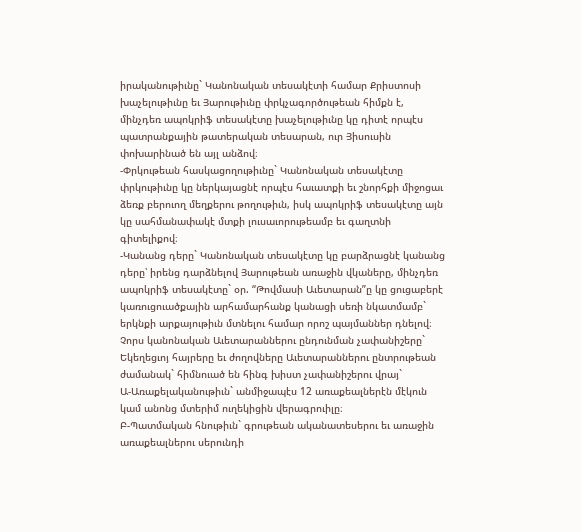իրականութիւնը` Կանոնական տեսակէտի համար Քրիստոսի խաչելութիւնը եւ Յարութիւնը փրկչագործութեան հիմքն է, մինչդեռ ապոկրիֆ տեսակէտը խաչելութիւնը կը դիտէ որպէս պատրանքային թատերական տեսարան, ուր Յիսուսին փոխարինած են այլ անձով։
-Փրկութեան հասկացողութիւնը` Կանոնական տեսակէտը փրկութիւնը կը ներկայացնէ որպէս հաւատքի եւ շնորհքի միջոցաւ ձեռք բերուող մեղքերու թողութիւն, իսկ ապոկրիֆ տեսակէտը այն կը սահմանափակէ մտքի լուսաւորութեամբ եւ գաղտնի գիտելիքով։
-Կանանց դերը` Կանոնական տեսակէտը կը բարձրացնէ կանանց դերը՝ իրենց դարձնելով Յարութեան առաջին վկաները, մինչդեռ ապոկրիֆ տեսակէտը` օր. “Թովմասի Աւետարան”ը կը ցուցաբերէ կառուցուածքային արհամարհանք կանացի սեռի նկատմամբ` երկնքի արքայութիւն մտնելու համար որոշ պայմաններ դնելով։
Չորս կանոնական Աւետարաններու ընդունման չափանիշերը`
Եկեղեցւոյ հայրերը եւ ժողովները Աւետարաններու ընտրութեան ժամանակ` հիմնուած են հինգ խիստ չափանիշերու վրայ`
Ա-Առաքելականութիւն` անմիջապէս 12 առաքեալներէն մէկուն կամ անոնց մտերիմ ուղեկիցին վերագրուիլը։
Բ-Պատմական հնութիւն` գրութեան ականատեսերու եւ առաջին առաքեալներու սերունդի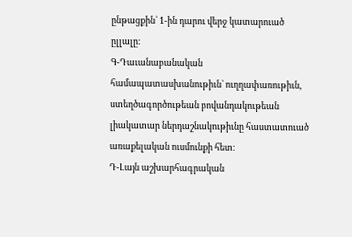ընթացքին` 1-ին դարու վերջ կատարուած ըլլալը։
Գ-Դաւանաբանական համապատասխանութիւն` ուղղափառութիւն, ստեղծագործութեան բովանդակութեան լիակատար ներդաշնակութիւնը հաստատուած առաքելական ուսմունքի հետ։
Դ-Լայն աշխարհագրական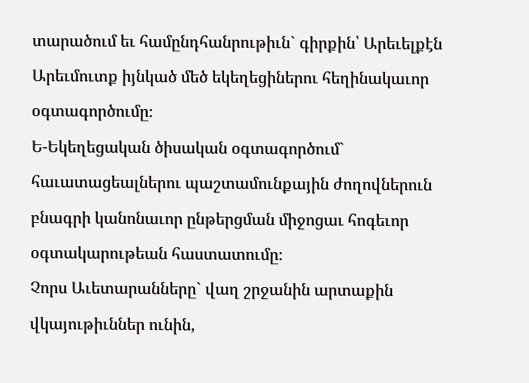տարածում եւ համընդհանրութիւն` գիրքին՝ Արեւելքէն Արեւմուտք իյնկած մեծ եկեղեցիներու հեղինակաւոր օգտագործումը։
Ե-Եկեղեցական ծիսական օգտագործում` հաւատացեալներու պաշտամունքային ժողովներուն բնագրի կանոնաւոր ընթերցման միջոցաւ հոգեւոր օգտակարութեան հաստատումը։
Չորս Աւետարանները` վաղ շրջանին արտաքին վկայութիւններ ունին,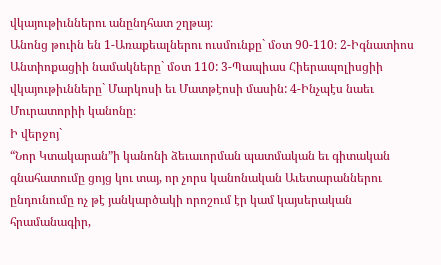վկայութիւններու անընդհատ շղթայ։
Անոնց թուին են 1-Առաքեալներու ուսմունքը` մօտ 90-110։ 2-Իգնատիոս Անտիոքացիի նամակները` մօտ 110: 3-Պապիաս Հիերապոլիսցիի վկայութիւնները` Մարկոսի եւ Մատթէոսի մասին: 4-Ինչպէս նաեւ Մուրատորիի կանոնը։
Ի վերջոյ`
“Նոր Կտակարան”ի կանոնի ձեւաւորման պատմական եւ գիտական գնահատումը ցոյց կու տայ, որ չորս կանոնական Աւետարաններու ընդունումը ոչ թէ յանկարծակի որոշում էր կամ կայսերական հրամանագիր,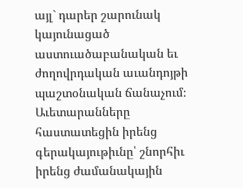այլ` դարեր շարունակ կայունացած աստուածաբանական եւ ժողովրդական աւանդոյթի պաշտօնական ճանաչում։ Աւետարանները հաստատեցին իրենց գերակայութիւնը՝ շնորհիւ իրենց ժամանակային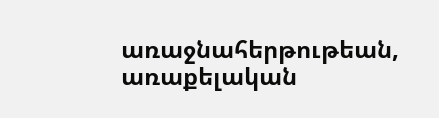առաջնահերթութեան, առաքելական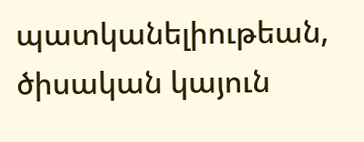պատկանելիութեան, ծիսական կայուն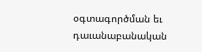օգտագործման եւ դաւանաբանական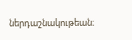ներդաշնակութեան։